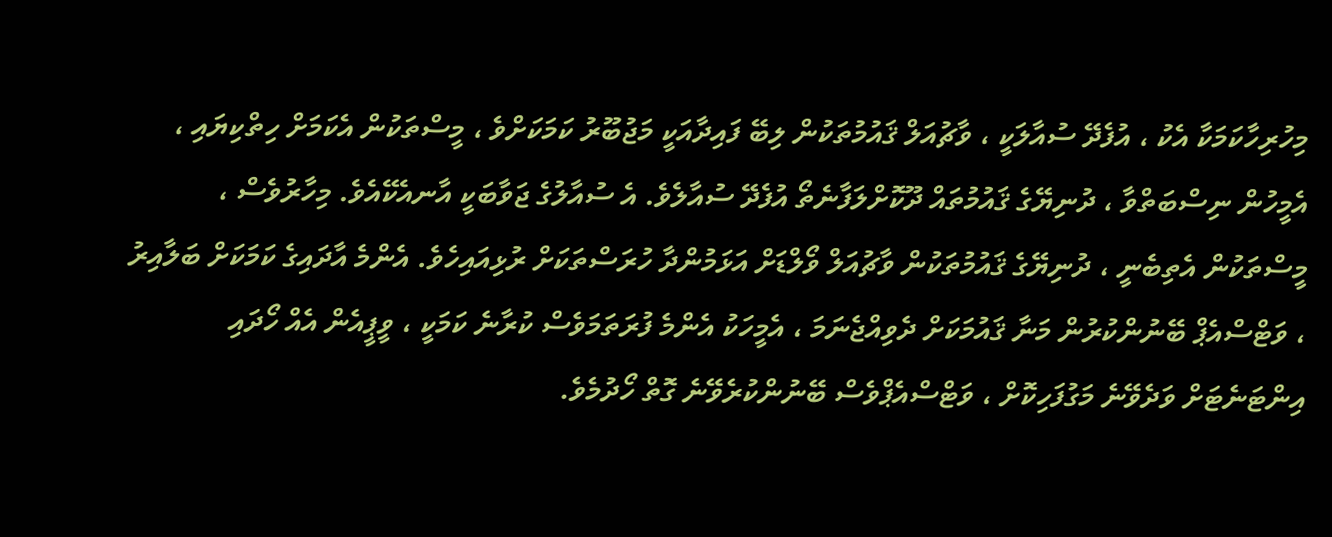މިހުރިހާކަމަކާ އެކު ، އުފެދޭ ސުއާލަކީ ، ވާޗުއަލް ޤައުމުތަކުން ލިބޭ ފައިދާއަކީ މަޖުބޫރު ކަމަކަށްވެ ، މީސްތަކުން އެކަމަށް ހިތްކިޔައި ، އެމީހުން ނިސްބަތްވާ ، ދުނިޔޭގެ ޤައުމުތައް ދޫކޮށްލަފާނެތޯ އުފެދޭ ސުއާލެވެ. އެ ސުއާލުގެ ޖަވާބަކީ އާނއެކޭއެވެ. މިހާރުވެސް ، މީސްތަކުން އެތިބެނީ ، ދުނިޔޭގެ ޤައުމުތަކުން ވާޗުއަލް ވޯލްޑަށް އަޅަމުންދާ ހުރަސްތަކަށް ރުޅިއައިހެވެ. އެންމެ އާދައިގެ ކަމަކަށް ބަލާއިރު ، ވަޓްސްއެޕް ބޭނުންކުރުން މަނާ ޤައުމަކަށް ދެވިއްޖެނަމަ ، އެމީހަކު އެންމެ ފުރަތަމަވެސް ކުރާނެ ކަމަކީ ، ވީޕީއެން އެއް ހޯދައި އިންޓަނެޓަށް ވަދެވޭނެ މަގުފަހިކޮށް ، ވަޓްސްއެޕްވެސް ބޭނުންކުރެވޭނެ ގޮތް ހޯދުމެވެ.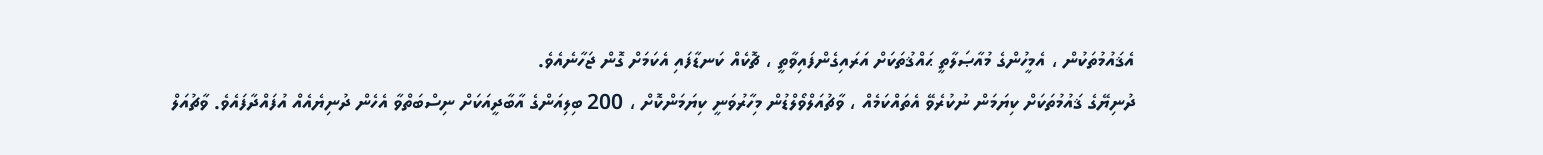އެޤައުމުތަކުން ، އެމީހުންގެ މުއާޞަލާތީ ޙައްޤުތަކަށް އަރައިގެންފައިވާތީ ، ޗޮކެއް ކަނޑާފައި އެކަމަށް ގޮން ޖަހާނެއެވެ.
ދުނިޔޭގެ ޤައުމުތަކަށް ކިޔަމަން ނުކުރެވޭ އެތައްކަމެއް ، ވާޗުއަލްވޯލްޑުން މިހާރުވަނީ ކިޔަމަންކޮށް ، 200 ބިލިއަންގެ އާބާދީއަކަށް ނިސްބަތްވާ އެހެން ދުނިޔެއެއް އުފައްދާފައެވެ. ވާޗުއަލް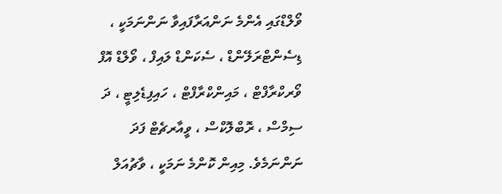ވޯލްޑްގައި އެންމެ ނަންއަރާފައިވާ ނަންނަމަކީ ، ޑިސެންޓްރަލޭންޑް ، ސެކަންޑް ލައިފް ، ވޯލްޑް އޮފް ވޯރކްރާފްޓް ، މައިންކްރާފްޓް ، ހައިފިޑެލިޓީ ، ދަ ސިމްސް ، ރޮބްލޮކްސް ، ވީއާރޗެޓް ފަދަ ނަންނަމެވެ. މިއިން ކޮންމެ ނަމަކީ ، ވާޗުއަލް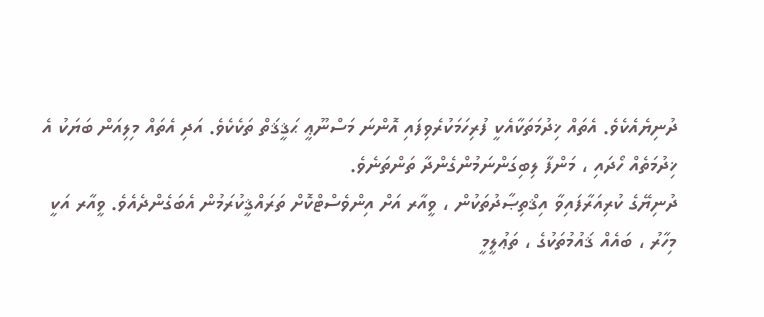ދުނިޔެއެކެވެ. އެތައް ޚިދުމަތަކާއެކީ ފުރިހަމަކުރެވިފައި އޮންނަ މަސްނޫޢީ ޙަޤީޤަތް ތަކެކެވެ. އަދި އެތައް މިލިއަން ބަޔަކު އެ ޚިދުމަތެއް ހޯދައި ، މަންފާ ލިބިގަންނަމުންގެންދާ ތަންތަނެވެ.
ދުނިޔޭގެ ކުރިއަރާފައިވާ އިޤްތިޞާދުތަކުން ، ވީއާރ އަށް އިންވެސްޓްކޮށް ތަރައްޤީކުރަމުން އެބަގެންދެއެވެ. ވީއާރ އަކީ މިހާރު ، ބައެއް ޤައުމުތަކުގެ ، ތަޢުލީމީ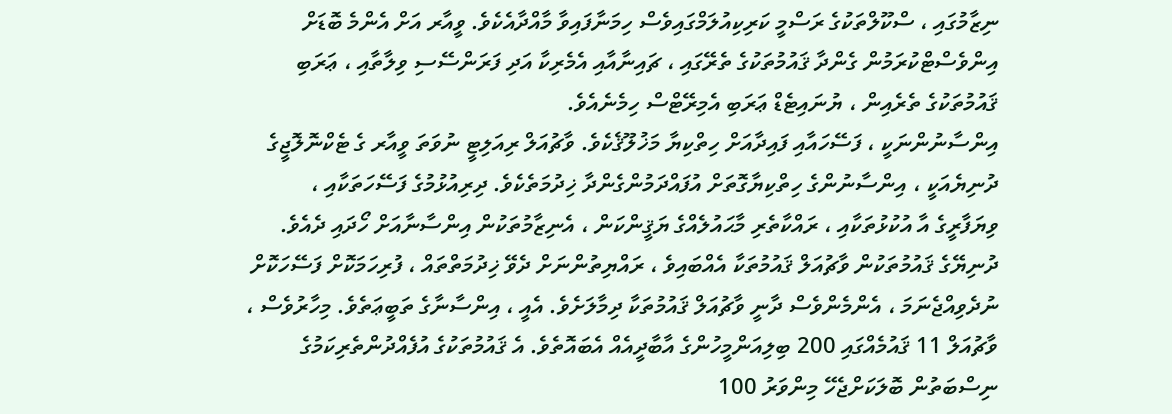ނިޒާމުގައި ، ސްކޫލްތަކުގެ ރަސްމީ ކަރިކިއުލަމްގައިވެސް ހިމަނާފައިވާ މާއްދާއެކެވެ. ވީއާރ އަށް އެންމެ ބޮޑަށް އިންވެސްޓްކުރަމުން ގެންދާ ޤައުމުތަކުގެ ތެރޭގައި ، ޗައިނާއާއި އެމެރިކާ އަދި ފަރަންސޭސި ވިލާތާއި ، ޢަރަބި ޤައުމުތަކުގެ ތެރެއިން ، ޔުނައިޓެޑް ޢަރަބި އެމިރޭޓްސް ހިމެނެއެވެ.
އިންސާނުންނަކީ ، ފަސޭހައާއި ފައިދާއަށް ހިތްކިޔާ މަޚުލޫޤެކެވެ. ވާޗުއަލް ރިއަލިޓީ ނުވަތަ ވީއާރ ގެ ޓެކްނޮލޮޖީގެ ދުނިޔެއަކީ ، އިންސާނުންގެ ހިތްކިޔާގޮތަށް އުފައްދަމުންގެންދާ ޚިދުމަތެކެވެ. ދިރިއުޅުމުގެ ފަސޭހަތަކާއި ، ވިޔަފާރީގެ އާ އުކުޅުތަކާއި ، ރައްކާތެރި މާޙައުލެއްގެ ޔަޤީންކަން ، އެނިޒާމުތަކުން އިންސާނާއަށް ހޯދައި ދެއެވެ.
ދުނިޔޭގެ ޤައުމުތަކުން ވާޗުއަލް ޤައުމުތަކާ އެއްބައިވެ ، ރައްޔިތުންނަށް ދެވޭ ޚިދުމަތްތައް ، ފުރިހަމަކޮށް ފަސޭހަކޮށް ނުދެވިއްޖެނަމަ ، އެންމެންވެސް ދާނީ ވާޗުއަލް ޤައުމުތަކާ ދިމާލަށެވެ. އެއީ ، އިންސާނާގެ ތަބީޢަތެވެ. މިހާރުވެސް ، ވާޗުއަލް 11 ޤައުމެއްގައި 200 ބިލިއަންމީހުންގެ އާބާދީއެއް އެބައޮތެވެ. އެ ޤައުމުތަކުގެ އުފެއްދުންތެރިކަމުގެ ނިސްބަތުން ބޮލަކަށްޖެހޭ މިންވަރު 100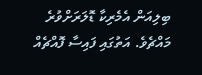ބިލިއަން އެމެރިކާ ޑޮލަރަށްވުރެ މައްޗެވެ. އަތުގައި ފައިސާ ފޮއްޗެއް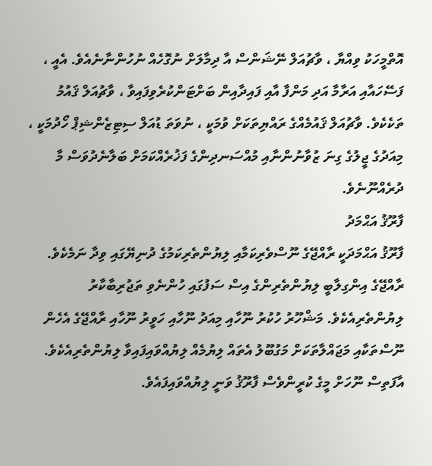އޮތްމީހަކު ވިއްޔާ ، ވާޗުއަލް ނޭޝަންސް އާ ދިމާލަށް ނުގޮހެއް ނުހުންނާނެއެވެ. އެއީ ، ފަސޭހައާއި އަރާމާ އަދި މަންފާ އާއި ފައިދާއިން ބަށްޓަންކުރެވިފައިވާ ، ވާޗުއަލް ޤައުމު ތަކެކެވެ. ވާޗުއަލް ޤައުމެއްގެ ރައްޔިތަކަށް ވުމަކީ ، ނުވަތަ ޑުއަލް ސިޓިޒެންޝިޕް ހޯދުމަކީ ، މިއަދުގެ ޖީލުގެ ގިނަ ޒުވާނުންނާއި މުއްސަނދިންގެ ފަޚުރެއްކަމަށް ބަލާނެދުވަސް މާ ދުރެއްނޫނެވެ.
ފާރޫޤު އަޙްމަދު
ފާރޫޤު އަޙްމަދަކީ ރާއްޖޭގެ ނޫސްވެރިކަމާއި ލިޔުންތެރިކަމުގެ ދުނިޔޭގައި ވިދާ ނަމެކެވެ. ރާއްޖޭގެ އިންގިލާބީ ލިޔުންތެރިންގެ އިސް ސަފުގައި ހުންނެވި ތަޖުރިބާކާރު ލިޔުންތެރިއެކެވެ. މަޝްހޫރު ހުކުރު ނޫހާއި މިއަދު ނޫހާއި ހަވީރު ނޫހާއި ރާއްޖޭގެ އެހެން ނޫސްތަކާއި މަޖައްލާތަކަށް މަގުބޫލު އެތައް ލިޔުމެއް ލިޔުއްވައިފައިވާ ލިޔުންތެރިއެކެވެ. އާފަތިސް ނޫހަށް މީގެ ކުރީންވެސް ފާރޫޤު ވަނީ ލިޔުއްވައިފައެވެ.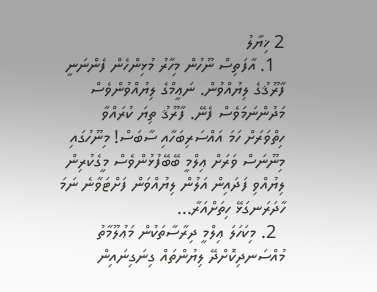2 ޚިޔާލު
  1. އާފަތިސް ނޫހުން މިހާރު މުޅިންހެން ފެންނަނީ ފާރޫޤުގެ ލިޔުއްވުން. ނަޢީމްގެ ލިޔުއްވުންވެސް މަދުންނަމަވެސް ފެނޭ. ފާރޫޤު ތިޔަ ކުރައްވާ ހިތްވަރަށް ހަމަ އައްސަރިބަހާއި ސާބަސް! މިނޫހުގައި މިނޫނަސް ވަރަށް ޢިލްމީ ބޭބޭފުޅުންވެސް މީގެކުރިން ލިޔުއްވި ފަދައިން އަލުން ލިޔުއްވަން ފަށްޓަވާނެ ނަމަ ހާދަރަނގަޅޭ ހިތަށްއަރާ...
  2. މިކަހަލަ ޢިލްމީ ދިރާސާތަކުން މަޢުލޫމާތު މުއްސަނދިކޮށްދޭ ލިޔުންތައް ގިނަގިނައިން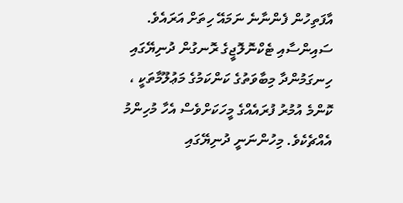އާފަތިހުން ފެންނާނެ ނަމައޭ ހިތަށް އަރައެވެ. ސައިންސާއި ޓެކްނޮލޮޖީގެ ރޮނގުން ދުނިޔޭގައި ހިނގަމުންދާ މިބާވަތުގެ ކަންކަމުގެ މަޢުލޫމާތަކީ ، ކޮންމެ އުމުރު ފުރައެއްގެ މީހަކަށްވެސް އެހާ މުހިންމު އެއްޗެކެވެ. މިހުންނަނީ ދުނިޔޭގައި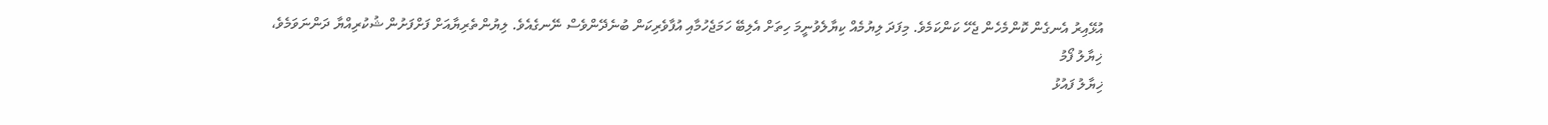އުޅޭއިރު އެނގެން ކޮންމެހެން ޖެހޭ ކަންކަމެވެ. މިފަދަ ލިޔުމެއް ކިޔާލެވުނީމަ ހިތަށް އެލިބޭ ހަމަޖެހުމާއި އުފާވެރިކަން ބުނެދޭންވެސް ނޭނގެއެވެ. ލިޔުންތެރިޔާއަށް ފަށްފަށުން ޝުކުރިއްޔާ ދަންނަވަމެވެ،
ޚިޔާލު ފޯމު
ޚިޔާލު ފައުޅު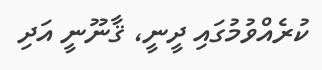ކުރެއްވުމުގައި ދީނީ، ޤާނޫނީ އަދި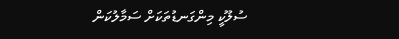ސުލޫކީ މިންގަނޑުތަކަށް ސަމާލުކަން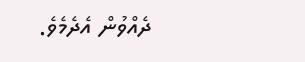ދެއްވުން އެދެމެވެ.